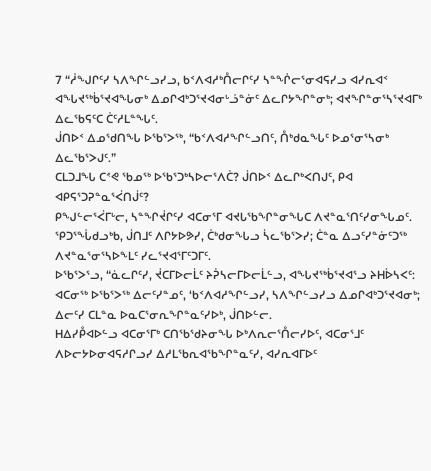7 “ᓲᖑᒋᑦᓯ ᓴᐱᖏᓪᓗᓯᓗ, ᑲᑉᐱᐊᓱᒃᑍᓕᒋᑦᓯ ᓴᓐᖐᓕᕐᓂᐊᕋᓯᓗ ᐊᓯᕆᐊᑉ ᐊᖓᔪᖅᑳᕐᔪᐊᖓᓂᒃ ᐃᓄᒋᐊᒃᑐᕐᔪᐊᓂᒡᓘᓐᓃᑦ ᐃᓚᒋᔭᖏᓐᓂᒃ; ᐊᔪᖏᓐᓂᕐᓴᕐᔪᐊᒥᒃ ᐃᓚᖃᕋᑦᑕ ᑖᑦᓱᒪᓐᖓᑦ.
ᒎᑎᐅᑉ ᐃᓄᖁᑎᖓ ᐅᖃᕐᐳᖅ, “ᑲᑉᐱᐊᓱᖏᓪᓗᑎᑦ, ᑍᒃᑯᓇᖓᑦ ᐅᓄᕐᓂᕐᓴᓂᒃ ᐃᓚᖃᕐᐳᒍᑦ.”
ᑕᒪᑐᒧᖓ ᑕᕝᕙ ᖃᓄᖅ ᐅᖃᕐᑐᒃᓴᐅᓕᕐᐱᑖ? ᒎᑎᐅᑉ ᐃᓚᒋᒃᐸᑎᒍᑦ, ᑭᐊ ᐊᑭᕋᕐᑐᕈᓐᓇᕐᐹᑎᒎᑦ?
ᑭᖑᓪᓕᕐᐹᒥᒡᓕ, ᓴᓐᖏᔫᒋᑦᓯ ᐊᑕᓂᕐᒥ ᐊᔪᒐᖃᖏᓐᓂᖓᑕ ᐱᔪᓐᓇᕐᑎᑦᓯᓂᖓᓄᑦ.
ᕿᑐᕐᖔᑯᓗᒃᑲ, ᒎᑎᒧᑦ ᐱᒋᔭᐅᕗᓯ, ᑖᒃᑯᓂᖓᓗ ᓵᓚᖃᕐᐳᓯ; ᑖᓐᓇ ᐃᓗᑦᓯᓐᓃᑦᑐᖅ ᐱᔪᓐᓇᕐᓂᕐᓴᐅᖕᒪᑦ ᓯᓚᕐᔪᐊᕐᒥᑦᑐᒥᑦ.
ᐅᖃᕐᐳᕐᓗ, “ᓈᓚᒋᑦᓯ, ᔫᑕᒥᐅᓕᒫᑦ ᔨᕉᓴᓕᒥᐅᓕᒫᓪᓗ, ᐊᖓᔪᖅᑳᕐᔪᐊᕐᓗ ᔨᕼᐆᓴᐸᑦ: ᐊᑕᓂᖅ ᐅᖃᕐᐳᖅ ᐃᓕᑦᓯᓐᓄᑦ, ‘ᑲᑉᐱᐊᓱᖏᓪᓗᓯ, ᓴᐱᖏᓪᓗᓯᓗ ᐃᓄᒋᐊᒃᑐᕐᔪᐊᓂᒃ; ᐃᓕᑦᓯ ᑕᒪᓐᓇ ᐅᓇᑕᕐᓂᕆᖏᓐᓇᑦᓯᐅᒃ, ᒎᑎᐅᓪᓕ.
ᕼᐃᓯᑬᐊᐅᓪᓗ ᐊᑕᓂᕐᒥᒃ ᑕᑎᖃᖁᔨᓂᖓ ᐅᒃᐱᕆᓕᕐᑍᓕᓯᐅᑦ, ᐊᑕᓂᕐᒧᑦ ᐱᐅᓕᔭᐅᓂᐊᕋᓱᒋᓗᓯ ᐃᓱᒪᖃᕆᐊᖃᖏᓐᓇᑦᓯ, ᐊᓯᕆᐊᒥᐅᑦ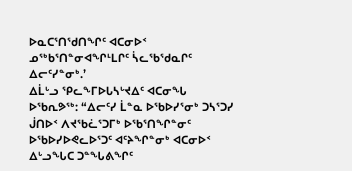ᐅᓇᑕᕐᑎᖁᑎᖏᑦ ᐊᑕᓂᐅᑉ ᓄᖅᑲᕐᑎᓐᓂᐊᖏᒻᒪᒋᑦ ᓵᓚᖃᖁᓇᒋᑦ ᐃᓕᑦᓯᓐᓂᒃ.’
ᐃᒫᒡᓗ ᕿᓚᖕᒥᐅᒐᓴᒡᔪᐃᑦ ᐊᑕᓂᖓ ᐅᖃᕆᕗᖅ: “ᐃᓕᑦᓯ ᒫᓐᓇ ᐅᖃᐅᓯᕐᓂᒃ ᑐᓴᕐᑐᓯ ᒎᑎᐅᑉ ᐱᔪᖃᓛᕐᑐᒥᒃ ᐅᖃᕐᑎᖏᓐᓂᑦ ᐅᖃᐅᓯᐅᕙᓚᐅᕐᑐᑦ ᐊᑦᔨᖏᓐᓂᒃ ᐊᑕᓂᐅᑉ ᐃᒡᓗᖓᑕ ᑐᓐᖓᕕᖏᑦ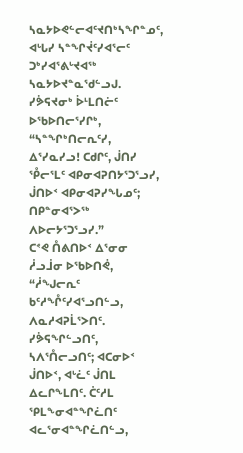ᓴᓇᔭᐅᕙᓪᓕᐊᑦᔪᑎᒃᓴᖏᓐᓄᑦ, ᐊᒡᒐᓯ ᓴᓐᖏᔫᑦᓯᐊᕐᓕᑦ ᑐᒃᓯᐊᕐᕕᒡᔪᐊᖅ ᓴᓇᔭᐅᔪᓐᓇᖁᓪᓗᒍ.
ᓯᕘᕋᔪᓂᒃ ᐆᒻᒪᑎᓖᑦ ᐅᖃᐅᑎᓕᕐᓯᒋᒃ, “ᓴᓐᖏᒃᑎᓕᕆᑦᓯ, ᐃᕐᓯᓇᓯᓗ! ᑕᑯᒋᑦ, ᒎᑎᓯ ᕾᓕᕐᒪᑦ ᐊᑭᓂᐊᕈᑎᔭᕐᑐᕐᓗᓯ, ᒎᑎᐅᑉ ᐊᑭᓂᐊᕈᓯᖓᓄᑦ; ᑎᑭᓐᓂᐊᕐᐳᖅ ᐱᐅᓕᔭᕐᑐᕐᓗᓯ.”
ᑕᕝᕙ ᑍᕕᑎᐅᑉ ᐃᕐᓂᓂ ᓲᓗᒨᓂ ᐅᖃᐅᑎᕚ, “ᓲᖑᓕᕆᑦ ᑲᑦᓱᖎᑦᓯᐊᕐᓗᑎᓪᓗ, ᐱᓇᓱᐊᕈᒫᕐᐳᑎᑦ. ᓯᕘᕋᖏᓪᓗᑎᑦ, ᓴᐱᕐᑍᓕᓗᑎᑦ; ᐊᑕᓂᐅᑉ ᒎᑎᐅᑉ, ᐊᒡᓛᑦ ᒎᑎᒪ ᐃᓚᒋᖕᒪᑎᑦ. ᑖᑦᓱᒪ ᕿᒪᖕᓂᐊᓐᖏᓛᑎᑦ ᐊᓚᕐᓂᐊᓐᖏᓛᑎᓪᓗ,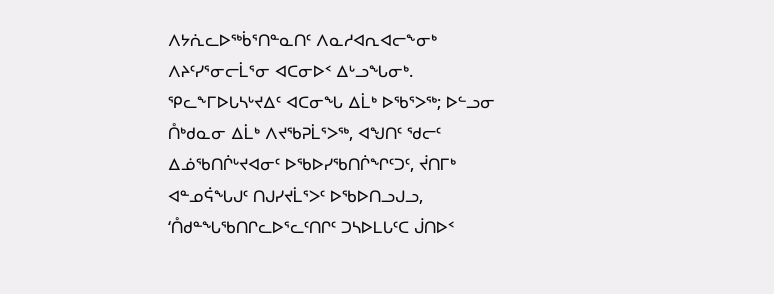ᐱᔭᕇᓚᐅᖅᑳᕐᑎᓐᓇᑎᑦ ᐱᓇᓱᐊᕆᐊᓕᖕᓂᒃ ᐱᔨᑦᓯᕐᓂᓕᒫᕐᓂ ᐊᑕᓂᐅᑉ ᐃᒡᓗᖓᓂᒃ.
ᕿᓚᖕᒥᐅᒐᓴᒡᔪᐃᑦ ᐊᑕᓂᖓ ᐃᒫᒃ ᐅᖃᕐᐳᖅ; ᐅᓪᓗᓂ ᑍᒃᑯᓇᓂ ᐃᒫᒃ ᐱᔪᖃᕈᒫᕐᐳᖅ, ᐊᖑᑎᑦ ᖁᓕᑦ ᐃᓅᖃᑎᒌᒡᔪᐊᓂᑦ ᐅᖃᐅᓯᖃᑎᒌᖏᑦᑐᑦ, ᔫᑎᒥᒃ ᐊᓐᓄᕌᖓᒍᑦ ᑎᒍᓯᔪᒫᕐᐳᑦ ᐅᖃᐅᑎᓗᒍᓗ, ‘ᑍᑯᓐᖓᖃᑎᒋᓚᐅᕐᓚᑦᑎᒋᑦ ᑐᓴᐅᒪᒐᑦᑕ ᒎᑎᐅᑉ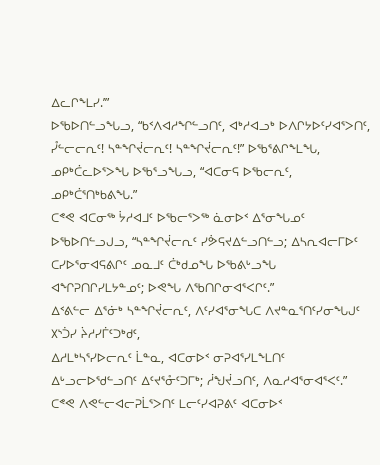ᐃᓚᒋᖕᒪᓯ.’”
ᐅᖃᐅᑎᓪᓗᖓᓗ, “ᑲᑉᐱᐊᓱᖏᓪᓗᑎᑦ, ᐊᒃᓱᐊᓗᒃ ᐅᐱᒋᔭᐅᑦᓯᐊᕐᐳᑎᑦ, ᓮᓪᓕᓕᕆᑦ! ᓴᓐᖏᔫᓕᕆᑦ! ᓴᓐᖏᔫᓕᕆᑦ!” ᐅᖃᕐᕕᒋᖕᒪᖓ, ᓄᑭᒃᑖᓚᐅᕐᐳᖓ ᐅᖃᕐᓗᖓᓗ, “ᐊᑕᓂᕋ ᐅᖃᓕᕆᑦ, ᓄᑭᒃᑖᕐᑎᒃᑲᕕᖓ.”
ᑕᕝᕙ ᐊᑕᓂᖅ ᔮᓱᐊᒧᑦ ᐅᖃᓕᕐᐳᖅ ᓈᓂᐅᑉ ᐃᕐᓂᖓᓄᑦ ᐅᖃᐅᑎᓪᓗᒍᓗ, “ᓴᓐᖏᔫᓕᕆᑦ ᓯᕘᕋᔪᐃᓪᓗᑎᓪᓗ; ᐃᓴᕆᐊᓕᒥᐅᑦ ᑕᓯᐅᕐᓂᐊᕋᕕᒋᑦ ᓄᓇᒧᑦ ᑖᒃᑯᓄᖓ ᐅᖃᕕᒡᓗᖓ ᐊᖏᕈᑎᒋᓯᒪᔭᓐᓄᑦ; ᐅᕙᖓ ᐱᖃᑎᒋᓂᐊᕐᐸᒋᑦ.”
ᐃᑉᕕᓪᓕ ᐃᕐᓃᒃ ᓴᓐᖏᔫᓕᕆᑦ, ᐱᑦᓯᐊᕐᓂᖓᑕ ᐱᔪᓐᓇᕐᑎᑦᓯᓂᖓᒍᑦ ᙭ᔅᑑᓯ ᔩᓱᓯᒦᑦᑐᒃᑯᑦ,
ᐃᓱᒪᒃᓴᕐᓯᐅᓕᕆᑦ ᒫᓐᓇ, ᐊᑕᓂᐅᑉ ᓂᕈᐊᕐᓯᒪᖕᒪᑎᑦ ᐃᒡᓗᓕᐅᖁᓪᓗᑎᑦ ᐃᑦᔪᕐᓁᑦᑐᒥᒃ; ᓲᖑᔫᓗᑎᑦ, ᐱᓇᓱᐊᕐᓂᐊᕐᐸᑦ.”
ᑕᕝᕙ ᐱᕙᓪᓕᐊᓕᕈᒫᕐᐳᑎᑦ ᒪᓕᑦᓯᐊᕈᕕᑦ ᐊᑕᓂᐅᑉ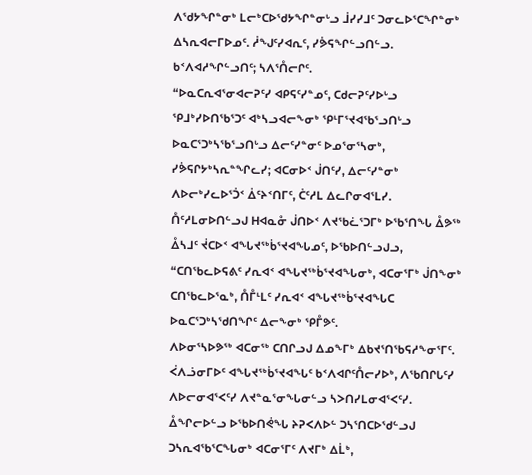ᐱᖁᔭᖏᓐᓂᒃ ᒪᓕᒃᑕᐅᖁᔭᖏᓐᓂᒡᓗ ᒨᓯᓯᒧᑦ ᑐᓂᓚᐅᕐᑕᖏᓐᓂᒃ ᐃᓴᕆᐊᓕᒥᐅᓄᑦ. ᓲᖑᑦᓯᐊᕆᑦ, ᓯᕘᕋᖏᓪᓗᑎᓪᓗ. ᑲᑉᐱᐊᓱᖏᓪᓗᑎᑦ; ᓴᐱᕐᑍᓕᒋᑦ.
“ᐅᓇᑕᕆᐊᕐᓂᐊᓕᕈᑦᓯ ᐊᑭᕋᑦᓯᓐᓄᑦ, ᑕᑯᓕᕈᑦᓯᐅᒡᓗ ᕿᒧᒃᓯᐅᑎᖃᕐᑐᑦ ᐊᒃᓴᓗᐊᓕᖕᓂᒃ ᕿᒻᒥᕐᔪᐊᖃᕐᓗᑎᒡᓗ ᐅᓇᑕᕐᑐᒃᓴᖃᕐᓗᑎᒡᓗ ᐃᓕᑦᓯᓐᓂᑦ ᐅᓄᕐᓂᕐᓴᓂᒃ, ᓯᕘᕋᒋᔭᒃᓴᕆᓐᖏᓚᓯ; ᐊᑕᓂᐅᑉ ᒎᑎᑦᓯ, ᐃᓕᑦᓯᓐᓂᒃ ᐱᐅᓕᒃᓯᓚᐅᕐᑑᑉ ᐄᑦᔨᑉᑎᒥᑦ, ᑖᑦᓱᒪ ᐃᓚᒋᓂᐊᕐᒪᓯ.
ᑍᑦᓱᒪᓂᐅᑎᓪᓗᒍ ᕼᐊᓇᓁ ᒎᑎᐅᑉ ᐱᔪᖃᓛᕐᑐᒥᒃ ᐅᖃᕐᑎᖓ ᐂᕗᖅ ᐂᓴᒧᑦ ᔫᑕᐅᑉ ᐊᖓᔪᖅᑳᕐᔪᐊᖓᓄᑦ, ᐅᖃᐅᑎᓪᓗᒍᓗ, “ᑕᑎᖃᓚᐅᕋᕕᑦ ᓯᕆᐊᑉ ᐊᖓᔪᖅᑳᕐᔪᐊᖓᓂᒃ, ᐊᑕᓂᕐᒥᒃ ᒎᑎᖕᓂᒃ ᑕᑎᖃᓚᐅᕐᓇᒃ, ᑍᒤᒻᒪᑦ ᓯᕆᐊᑉ ᐊᖓᔪᖅᑳᕐᔪᐊᖓᑕ ᐅᓇᑕᕐᑐᒃᓴᖁᑎᖏᑦ ᐃᓕᖕᓂᒃ ᕿᒤᕗᑦ.
ᐱᐅᓂᕐᓴᐅᕗᖅ ᐊᑕᓂᖅ ᑕᑎᒋᓗᒍ ᐃᓄᖕᒥᒃ ᐃᑲᔪᕐᑎᖃᕋᓱᖕᓂᕐᒥᑦ.
ᐹᐱᓘᓂᒥᐅᑦ ᐊᖓᔪᖅᑳᕐᔪᐊᖓᑦ ᑲᑉᐱᐊᒋᑦᑍᓕᓯᐅᒃ, ᐱᖃᑎᒋᒐᑦᓯ ᐱᐅᓕᓂᐊᕐᐸᑦᓯ ᐱᔪᓐᓇᕐᓂᖓᓂᓪᓗ ᓴᐳᑎᓯᒪᓂᐊᕐᐸᑦᓯ.
ᐂᖏᓕᐅᓪᓗ ᐅᖃᐅᑎᕚᖓ ᔨᕈᐸᐱᐅᓪ ᑐᓴᕐᑎᑕᐅᖁᓪᓗᒍ ᑐᓴᕆᐊᖃᕐᑕᖓᓂᒃ ᐊᑕᓂᕐᒥᑦ ᐱᔪᒥᒃ ᐃᒫᒃ,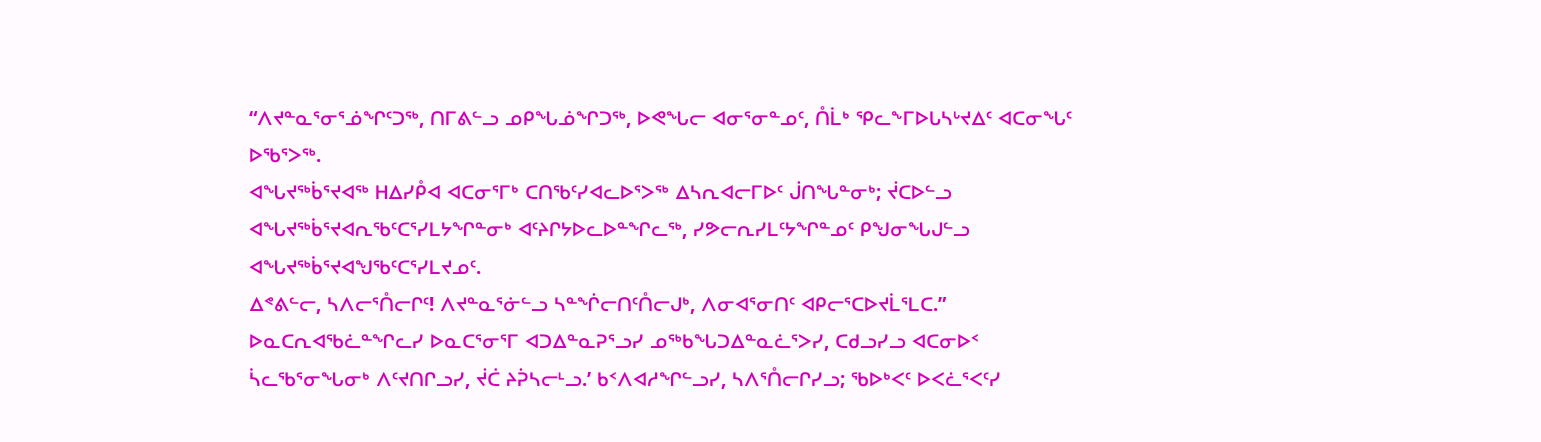“ᐱᔪᓐᓇᕐᓂᕐᓅᖏᑦᑐᖅ, ᑎᒥᕕᓪᓗ ᓄᑭᖓᓅᖏᑐᖅ, ᐅᕙᖓᓕ ᐊᓂᕐᓂᓐᓄᑦ, ᑍᒫᒃ ᕿᓚᖕᒥᐅᒐᓴᒡᔪᐃᑦ ᐊᑕᓂᖓᑦ ᐅᖃᕐᐳᖅ.
ᐊᖓᔪᖅᑳᕐᔪᐊᖅ ᕼᐃᓯᑬᐊ ᐊᑕᓂᕐᒥᒃ ᑕᑎᖃᑦᓯᐊᓚᐅᕐᐳᖅ ᐃᓴᕆᐊᓕᒥᐅᑦ ᒎᑎᖓᓐᓂᒃ; ᔫᑕᐅᓪᓗ ᐊᖓᔪᖅᑳᕐᔪᐊᕆᖃᑦᑕᕐᓯᒪᔭᖏᓐᓂᒃ ᐊᑦᔨᒋᔭᐅᓚᐅᓐᖏᓚᖅ, ᓯᕗᓕᕆᓯᒪᑦᔭᖏᓐᓄᑦ ᑭᖑᓂᖓᒍᓪᓗ ᐊᖓᔪᖅᑳᕐᔪᐊᖑᖃᑦᑕᕐᓯᒪᔪᓄᑦ.
ᐃᕝᕕᓪᓕ, ᓴᐱᓕᕐᑍᓕᒋᑦ! ᐱᔪᓐᓇᕐᓃᓪᓗ ᓴᓐᖐᓕᑎᑦᑍᓕᒍᒃ, ᐱᓂᐊᕐᓂᑎᑦ ᐊᑭᓕᕐᑕᐅᔪᒫᕐᒪᑕ.”
ᐅᓇᑕᕆᐊᖃᓛᓐᖏᓚᓯ ᐅᓇᑕᕐᓂᕐᒥ ᐊᑐᐃᓐᓇᕈᕐᓗᓯ ᓄᖅᑲᖓᑐᐃᓐᓇᓛᕐᐳᓯ, ᑕᑯᓗᓯᓗ ᐊᑕᓂᐅᑉ ᓵᓚᖃᕐᓂᖓᓂᒃ ᐱᑦᔪᑎᒋᓗᓯ, ᔫᑖ ᔨᕉᓴᓕᒻᓗ.’ ᑲᑉᐱᐊᓱᖏᓪᓗᓯ, ᓴᐱᕐᑍᓕᒋᓯᓗ; ᖃᐅᒃᐸᑦ ᐅᐸᓛᕐᐸᑦᓯ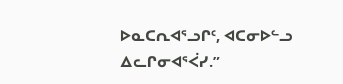ᐅᓇᑕᕆᐊᕐᓗᒋᑦ, ᐊᑕᓂᐅᓪᓗ ᐃᓚᒋᓂᐊᕐᐹᓯ.”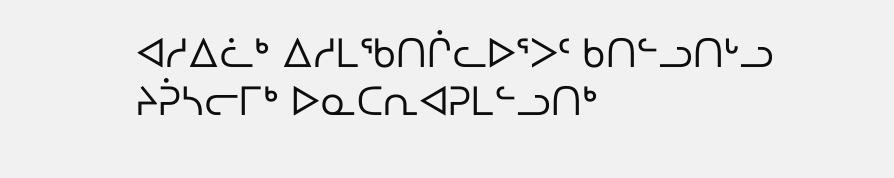ᐊᓱᐃᓛᒃ ᐃᓱᒪᖃᑎᒌᓚᐅᕐᐳᑦ ᑲᑎᓪᓗᑎᒡᓗ ᔨᕉᓴᓕᒥᒃ ᐅᓇᑕᕆᐊᕈᒪᓪᓗᑎᒃ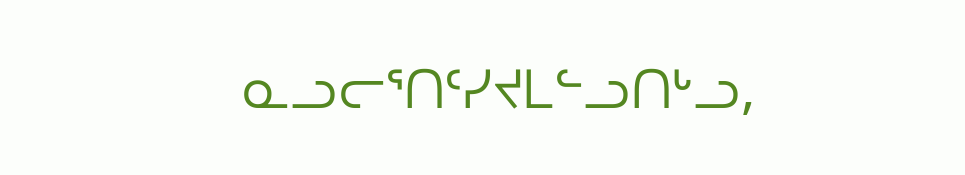ᓇᓗᓕᕐᑎᑦᓯᔪᒪᓪᓗᑎᒡᓗ,